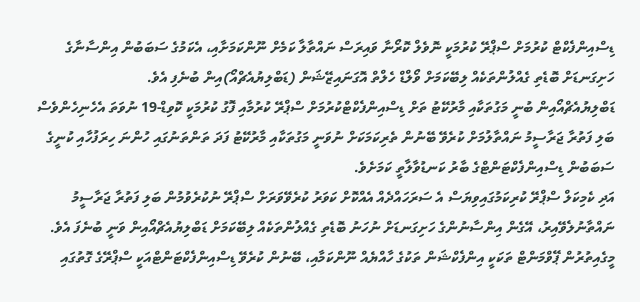ޑިސްއިންފެކްޓް ކުރުމަށް ސްޕްރޭ ކުރުމަކީ ނޮވެލް ކޮރޯނާ ވައިރަސް ނައްތާލާ ކަމެށް ނޫންކަމަށާއި، އެކަމުގެ ސަބަބުން އިންސާނާގެ ހަށިގަނޑަށް ބޮޑެތި ގެއްލުންތަކެއް ލިބޭކަމަށް ވޯލްޑް ހެލްތް އޮގަނައިޒޭޝަން (ޑަބްލިޔުއެޗްއޯ)އިން ބުނެފި އެވެ.
ޑަބްލިޔުއެޗްއޯއިން ބުނީ މަގުތަކާއި މާރުކޭޓު ތަށް ޑިސްއިންފެކްޓްކުރުމަށް ސްޕްރޭ ކުރުމާއި ފޮގު ކުރުމަކީ ކޮވިޑް-19 ނުވަތަ އެހެނިހެންވެސް ބަލި ފަތުރާ ޖަރާސީމު ނައްތާލުމަށް ކުރެވޭ ބޭނުން ތެރިކަމަކަށް ނުވަނީ މަގުތަކާއި މާރުކޭޓު ފަދަ ތަންތަނުގައި ހުންނަ ހިރަފުހާއި ކުނީގެ ސަބަބުން ޑިސްއިންފެކްޓަންޓްގެ ބާރު ކަނޑުވާލާތީ ކަމަށެވެ.
އަދި ކެމިކަލް ސްޕްރޭ ކުރިކަމުގައިވިޔަސް އެ ސަރަހައްދެއް އެއްކޮށް ކަވަރު ކުރެވޭވަރަށް ސްޕްރޭ ނުކުރެވުމުން ބަލި ފަތުރާ ޖަރާސީމު ނައްތާނުލެވޭއިރު، އޭގެން އިންސާނުންގެ ހަށިގަނޑަށް ނުހަނު ބޮޑެތި ގެއްލުންތަކެއް ލިބޭކަމަށް ޑަބްލިޔުއެޗްއޯއިން ވަނީ ބުނެފަ އެވެ.
މީގެއިތުރުން ޕޭވްމަންޓް ތަކަކީ އިންފެކްޝަން ތަކުގެ ހާއްޔެއް ނޫންކަމާއި، ބޭނުން ކުރެވޭ ޑިސްއިންފެކްޓަންޓްއަކީ ސްޕްރޭގެ ގޮތުގައި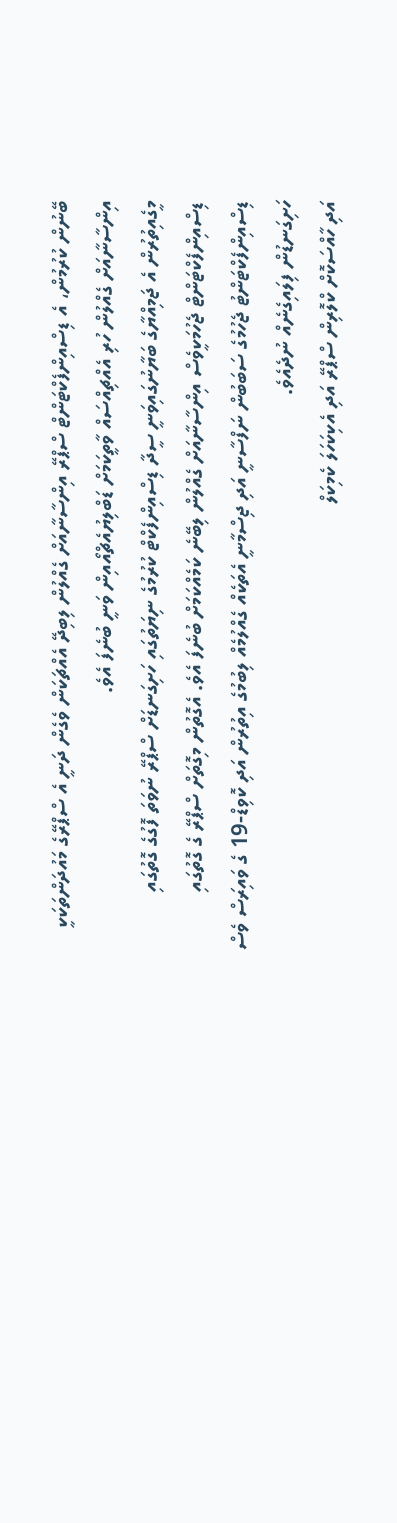ބޭނުން ކުރުމުން، އެ ޑިސްއިންފެކްޓަންޓް ސްޕްރޭ އިންސާނާއަށް ގެއްލުން ލިބިދޭ އެއްޗަކަން ވެގެން ދަނީ އެ ސްޕްރޭގެ މައުދަންތަކަކީ އިންސާނާއަށް ގެއްލުން ހުރި އެއްޗިއްސައް ވާތީކަމަށް ޑަބްލިޔުއެޗްއޯއިން ވަނީ ބުނެފަ އެވެ.
މީގެއިތުރުން އެ ޖަމިއްޔާގެ ބަޔާނުގައިވަނީ ސީދާ ޑިސްއިންފެކްޓް ކުރުމުގެ ނިޔަތުގައި ހަށިގަނޑަށް ސްޕްރޭ ނުވަތަ ފޮގުގެ ގޮތުގައި ޑިސްއިންފެކްޓަންޓް ޖެހުމަކީވެސް އިންސާނާއަށް ގެއްލުން ލިބޭނެ ކަމެއްކަމަށް ބުނެފަ އެވެ. އެގޮތުން މިގޮތަށް ސްޕްރޭ ގެ ގޮތުގައި ޑިސްއިންފެކްޓަންޓު ޖެހުމުގެ ސަބަބުން ނަފްސާނީ އަދި ޖިސްމާނީ އެތަކެއް ގެއްލުމެއް ލިބުމުގެ އިތުރުން އަދި ކޮވިޑް-19 ގެ ވައިރަސް ވެސް ހަށިގަނޑުން ފިލައިގެނެއް ނުދެއެވެ.
އަދި ހާއްސަކޮށް ކްލޮރިން ސްޕްރޭ އަދި އެކިކަހަލަ ކެމިކަލް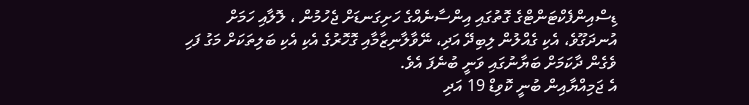ޑިސްއިންފެކްޓަންޓްގެ ގޮތުގައި އިންސާނެއްގެ ހަށިގަނޑަށް ޖެހުމުން ، ލޮލާއި ހަމަށް އުނދަގޫވެ، އެކި ގެއްލުން ލިބިދޭ އަދި، ނޭވާލާނިޒާމާއި ގޮހޮރުގެ އެކި އެކި ބަލިތަކަށް މަގު ފަހި ވެގެން ދާކަމަށް ބަޔާނުގައި ވަނީ ބުނެފަ އެވެ.
އެ ޖަމިއްޔާއިން ބުނީ ކޮވިޑް 19 އަދި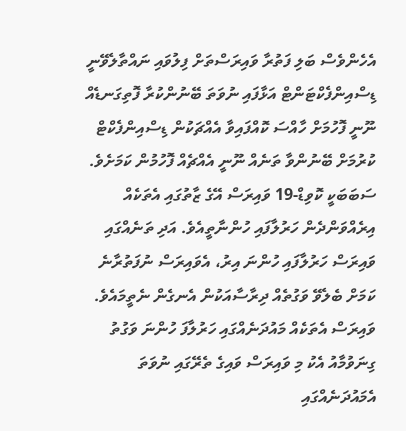އެހެންވެސް ބަލި ފަތުރާ ވައިރަސްތަށް ފިލުވައި ނައްތާލެވޭނީ ޑިސްއިންފެކްޓަންޓް އަޅާފައި ނުވަތަ ބޭނުންކުރާ ފޮތިގަނޑެއް ނޫނީ ފޮހުމަށް ހާއްސަ ކޮއްފައިވާ އެއްޗަކުން ޑިސްއިންފެކްޓް ކުރުމަށް ބޭނުންވާ ތަނެއް ނޫނީ އެއްޗެއް ފޮހުމުން ކަމަށެވެ. ސަބަބަކީ ކޮވިޑް-19 ވައިރަސް އޭގެ ޒާތުގައި އެތަކެއް އިރެއްވަންދެން ހަރުލާފައި ހުންނާތީއެވެ. އަދި ތަނެއްގައި ވައިރަސް ހަރުލާފައި ހުންނަ އިރު، އެވައިރަސް ނުފަތުރާނެ ކަމަށް ބެލެވޭ ވަގުތެއް ދިރާސާއަކުން އެނގެން ނެތީމައެވެ.
ވައިރަސް އެތަކެއް މައުދަނެއްގައި ހަރުލާފަ ހުންނަ ވަގުތު ގިނަވުމާއު އެކު މި ވައިރަސް ވައިގެ ތެރޭގައި ނުވަތަ އެމައުދަނެއްގައި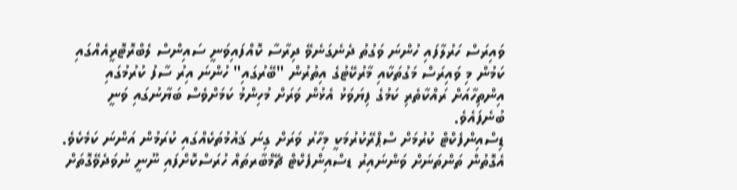ވައިރަސް ހަރުލާފައި ހުންނަ ވަގުތު ދެނެގަނެވޭ ދިރާސާ ކޮއްފައިވަނީ ސައިންސް ލެބްރޮޓޮރީއެއްގައި ކަމުން މި ވައިރަސް މަގުތަކާއި މާރުކޭޓުގެ އިތުރުން "ބޭރުގައި" ހުންނަ އިރު ސާފު ކުރުމުގައި އިންތިހާއަށް ރައްކާތެރި ކަމުގެ ފިޔަވަޅު އެޅުން ވަރަށް މުހިންމު ކަމަށްވެސް ބަޔާނުގައި ވަނީ ބުނެފައެވެ.
ޑިސްއިންފެކްޓް ކުރުމަށް ސްޕްރޭކުރުމަކީ މިހާރު ވަރަށް ގިނަ ޤައުމުތަކެއްގައި ކުރަމުން އަންނަ ކަމެކެވެ. އެގޮތުން ތަންތަނަށް ވަންނައިރު ޑސްއިންފެކްޓް ޗޭމްބާރތައް ހުރަސްކޮށްފައި ނޫނީ ނުވަދެވޭގޮތަށް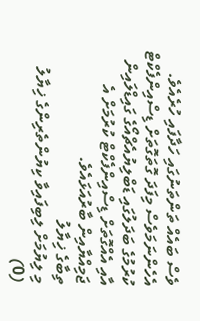ވެސް ބައެއް ތަންތަނުގައި ހަދާފައި ހުރެއެވެ.
އެހެންނަމަވެސް މިފަދަ ގޮތަގޮތަށް ޑިސްއިންފެކްޓް ކުރުމުގެ ބަދަލުގައި ޑަބްލިޔުއެޗްއޯގެ ގައިޑްލައިން އާއި އެއްގޮތަށް ޑިސްއިންފެކްޓް ކުރުމަށް އެ ޖަމިއްޔާއިން ބާރުއަޅައެވެ.
ތިބާގެ ޚިޔާލު
މި ލިޔުމަށް ލިބިފައިވާ ކިޔުންތެރިންގެ ޚިޔާލު (0)